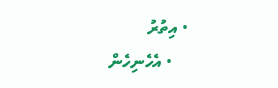• އިތުރު
    • އެހެނިހެން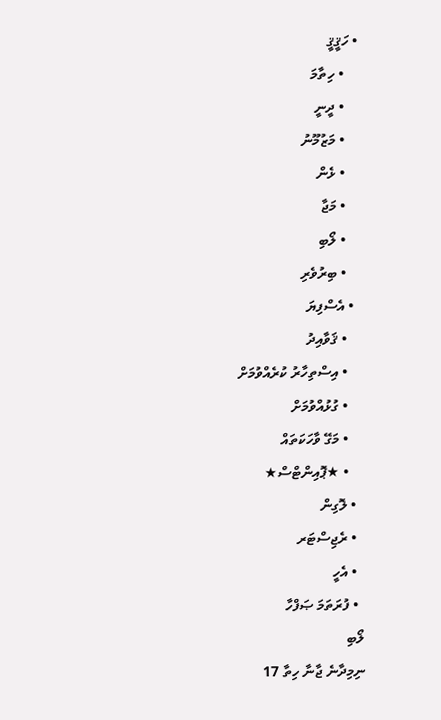• ހަޤީޤީ
    • ހިތާމަ
    • ދީނީ
    • މަޒުމޫނު
    • ޅެން
    • މަޖާ
    • ލޯބި
    • ބިރުވެރި
  • އެސްފިޔަ
    • ޤަވާއިދު
    • އިސްތިހާރު ކުރެއްވުމަށް
    • ގުޅުއްވުމަށް
    • މަގޭ ވާހަކަތައް
    • ★ޕޮއިންޓްސް★
  • ލޮގިން
  • ރެޖިސްޓަރ
  • އެހީ
  • ފުރަތަމަ ޞަފްހާ
ލޯބި
ނިމިދާނެ ޖާނާ ހިތާ 17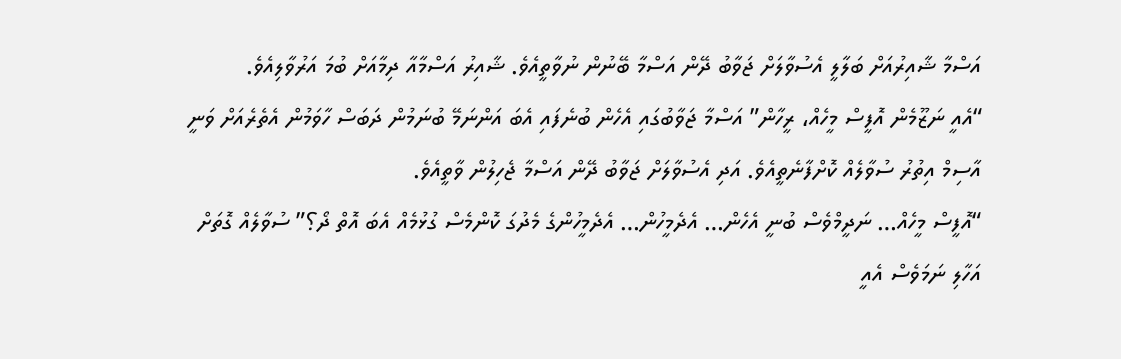އަސްމާ ޝާއިރުއަށް ބަލާލީ އެސުވާލަށް ޖަވާބު ދޭން އަސްމާ ބޭނުން ނުވާތީއެވެ. ޝާއިރު އަސްމާއާ ދިމާއަށް ބުމަ އަރުވާލިއެވެ.
“އެއީ ނަޒޫމެން އޮފީސް މީހެއް، ރީހާން” އަސްމާ ޖަވާބުގައި އެހެން ބުނެފައި އެބަ އަންނަމޭ ބުނަމުން ދަބަސް ހާވަމުން އެތެރެއަށް ވަނީ އާސިމް އިތުރު ސުވާލެއް ކޮށްފާނެތީއެވެ. އަދި އެސުވާލަށް ޖަވާބު ދޭން އަސްމާ ޖެހިލުން ވާތީއެވެ.
“އޮފީސް މީހެއް… ނަދީމްވެސް ބުނީ އެހެން… އެދެމީހުން… އެދެމީހުންގެ މެދުގަ ކޮންމެސް ގުޅުމެއް އެބަ އޮތް ދޯ؟” ސުވާލެއް ގޮތަށް އަހާލި ނަމަވެސް އެއީ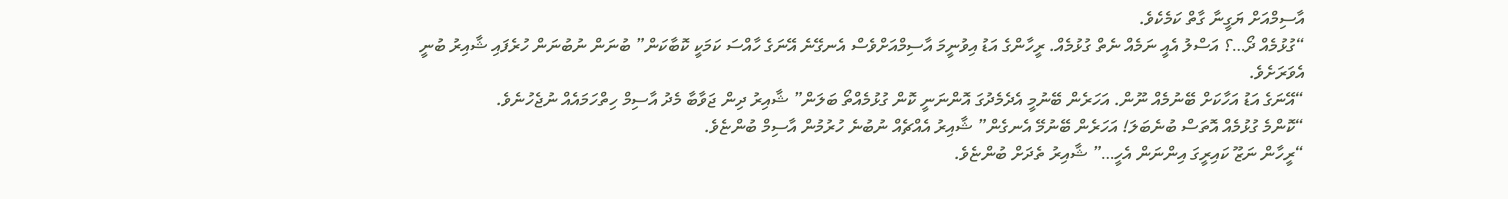އާސިމްއަށް ޔަގީނާ ގާތް ކަމެކެވެ.
“ގުޅުމެއް ދޯ…؟ އަސްލު އެއީ ނަމެއް ނެތް ގުޅުމެއް. ރީހާންގެ އަޑު އިވުނީމަ އާސިމްއަށްވެސް އެނގޭނެ އޭނަގެ ހާއްސަ ކަމަކީ ކޮބާކަން” ބުނަން ނުބުނަން ހުރެފައި ޝާއިރު ބުނީ އެވަރަށެވެ.
“އޭނަގެ އަޑު އަހާކަށް ބޭނުމެއް ނޫން. އަހަރެން ބޭނުމީ އެދެމެދުގަ އޮންނަނީ ކޮން ގުޅުމެއްތޯ ބަލަން” ޝާއިރު ދިން ޖަވާބާ މެދު އާސިމް ހިތްހަމައެއް ނުޖެހުނެވެ.
“ކޮންމެ ގުޅުމެއް އޮތަސް ބުނެބަލަ! އަހަރެން ބޭނުމޭ އެނގެން” ޝާއިރު އެއްޗެއް ނުބުނެ ހުރުމުން އާސިމް ބުންޏެވެ.
“ރީހާން ނަޒޫ ކައިރީގަ އިންނަން އެހީ…” ޝާއިރު ތެދަށް ބުންޏެވެ.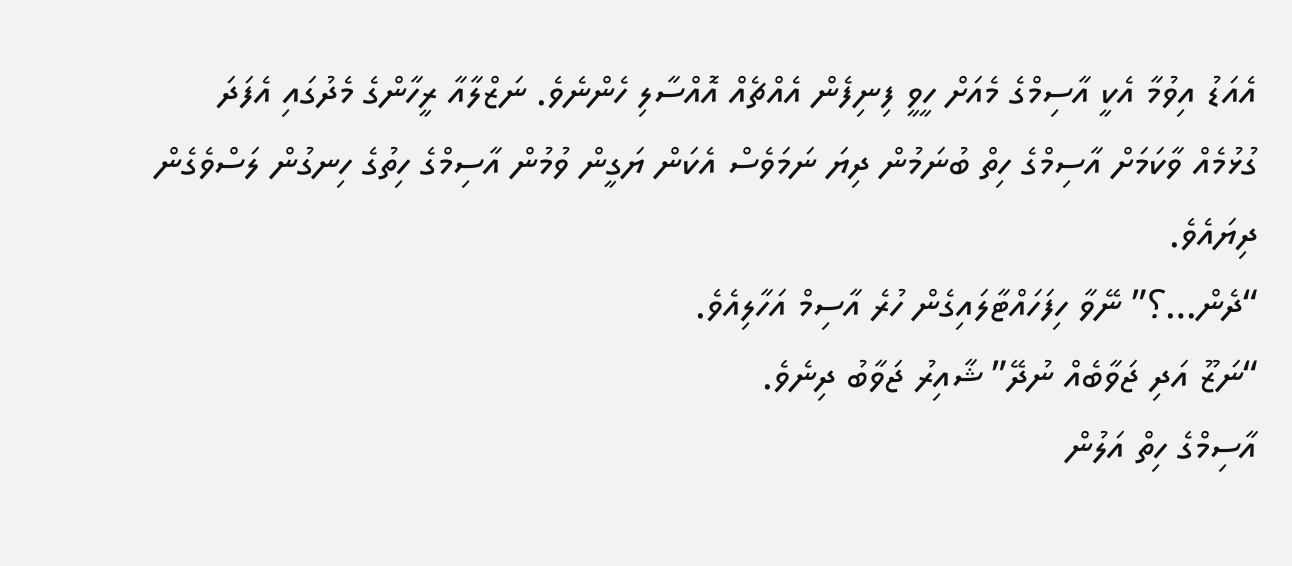އެއަޑު އިވުމާ އެކީ އާސިމްގެ މެއަށް ހީވީ ފިނިފެން އެއްޗެއް އޮއްސާލި ހެންނެވެ. ނަޒްލާއާ ރީހާންގެ މެދުގައި އެފަދަ ގުޅުމެއް ވާކަމަށް އާސިމްގެ ހިތް ބުނަމުން ދިޔަ ނަމަވެސް އެކަން ޔަގީން ވުމުން އާސިމްގެ ހިތުގެ ހިނގުން ލަސްވެގެން ދިޔައެވެ.
“ދެން…؟” ނޭވާ ހިފަހައްޓާލައިގެން ހުރެ އާސިމް އަހާލިއެވެ.
“ނަޒޫ އަދި ޖަވާބެއް ނުދޭ” ޝާއިރު ޖަވާބު ދިނެވެ.
އާސިމްގެ ހިތް އަލުން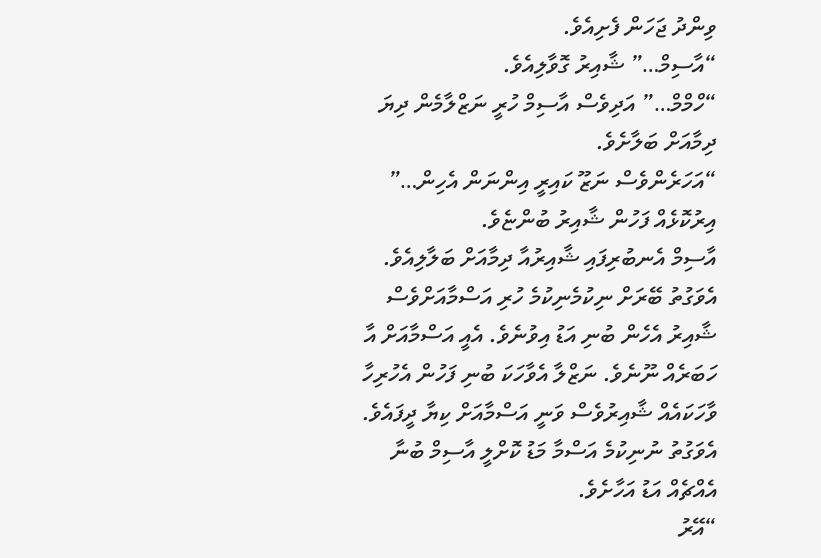ވިންދު ޖަހަން ފެށިއެވެ.
“އާސިމް…” ޝާއިރު ގޮވާލިއެވެ.
“ހްމްމް…” އަދިވެސް އާސިމް ހުރީ ނަޒްލާމެން ދިޔަ ދިމާއަށް ބަލާށެވެ.
“އަހަރެންވެސް ނަޒޫ ކައިރީ އިންނަން އެހިން…” އިރުކޮޅެއް ފަހުން ޝާއިރު ބުންޏެވެ.
އާސިމް އެނބުރިފައި ޝާއިރުއާ ދިމާއަށް ބަލާލިއެވެ.
އެވަގުތު ބޭރަށް ނިކުމެނިކުމެ ހުރި އަސްމާއަށްވެސް ޝާއިރު އެހެން ބުނި އަޑު އިވުނެވެ. އެއީ އަސްމާއަށް އާ ހަބަރެއް ނޫނެވެ. ނަޒްލާ އެވާހަކަ ބުނި ފަހުން އެހުރިހާ ވާހަކައެއް ޝާއިރުވެސް ވަނީ އަސްމާއަށް ކިޔާ ދީފައެވެ. އެވަގުތު ނުނިކުމެ އަސްމާ މަޑު ކޮށްލީ އާސިމް ބުނާ އެއްޗެއް އަޑު އަހާށެވެ.
“އޭރު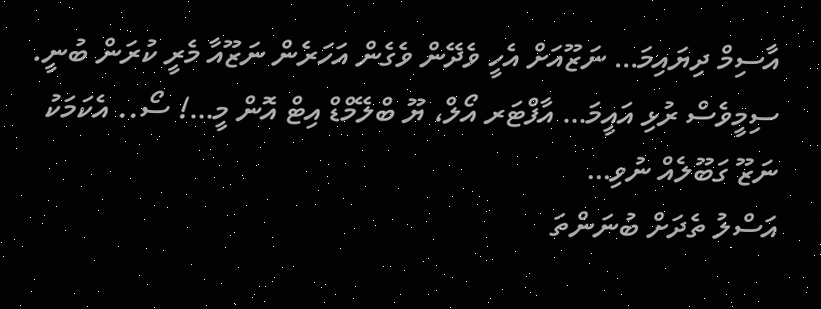އާސިމް ދިޔައިމަ… ނަޒޫއަށް އެހީ ވެދޭން ވެގެން އަހަރެން ނަޒޫއާ މެރީ ކުރަން ބުނީ. ސިމީވެސް ރުޅި އައީމަ… އާފްޓަރ އޯލް، ޔޫ ބްލޭމްޑް އިޓް އޮން މީ…! ސޯ.. އެކަމަކު ނަޒޫ ގަބޫލެއް ނުވި…
އަސްލު ތެދަށް ބުނަންތަ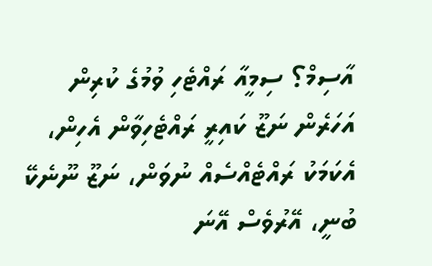އާސިމް؟ ސިމީއާ ރައްޓެހި ވުމުގެ ކުރިން އަހަރެން ނަޒޫ ކައިރީ ރައްޓެހިވާން އެހިން، އެކަމަކު ރައްޓެއްސެއް ނުވަން، ނަޒޫ ނޫނެކޭ ބުނީ، އޭރުވެސް އޭނަ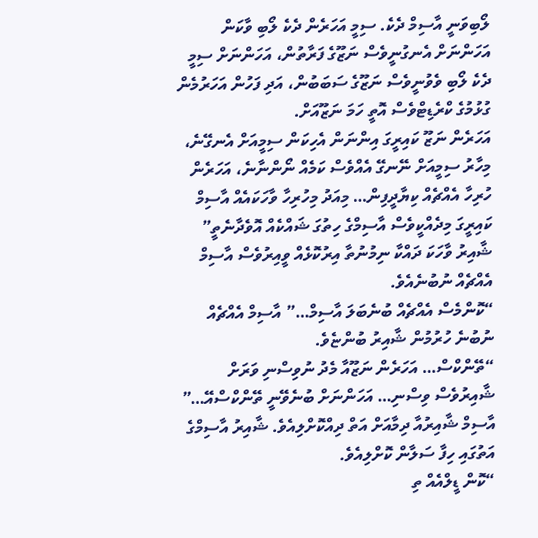ލޯބިވަނީ އާސިމް ދެކެ. ސިމީ އަހަރެން ދެކެ ލޯބި ވާކަން އަހަންނަށް އެނގުނީވެސް ނަޒޫގެ ފަރާތުން، އަހަންނަށް ސިމީ ދެކެ ލޯބި ވެވުނީވެސް ނަޒޫގެ ސަބަބުން، އަދި ފަހުން އަހަރުމެން ގުޅުމުގެ ކްރެޑިޓްވެސް އޮތީ ހަމަ ނަޒޫއަށް.
އަހަރެން ނަޒޫ ކައިރީގަ އިންނަން އެހިކަން ސިމީއަށް އެނގޭނެ، މިހާރު ސިމީއަށް ނޭނގޭ އެއްވެސް ކަމެއް ނޯންނާނެ، އަހަރެން ހުރިހާ އެއްޗެއް ކިޔާދީފިން… މިއަދު މިހުރިހާ ވާހަކައެއް އާސިމް ކައިރީގަ މިދެއްކީވެސް އާސިމްގެ ހިތުގަ ޝައްކެއް އޮވެދާނެތީ”
ޝާއިރު ވާހަކަ ދައްކާ ނިމުނުތާ އިރުކޮޅެއް ވީއިރުވެސް އާސިމް އެއްޗެއް ނުބުނެއެވެ.
“ކޮންމެސް އެއްޗެއް ބުނެބަލަ އާސިމް…” އާސިމް އެއްޗެއް ނުބުނެ ހުރުމުން ޝާއިރު ބުންޏެވެ.
“ތޭންކްސް… އަހަރެން ނަޒޫއާ މެދު ނުވިސްނި ވަރަށް ޝާއިރުވެސް ވިސްނި… އަހަންނަށް ބުނެވޭނީ ތޭންކްސްއޭ…” އާސިމް ޝާއިރުއާ ދިމާއަށް އަތް ދިއްކޮށްލިއެވެ. ޝާއިރު އާސިމްގެ އަތުގައި ހިފާ ސަލާން ކޮށްލިއެވެ.
“ކޮން ޑީލްއެއް ތި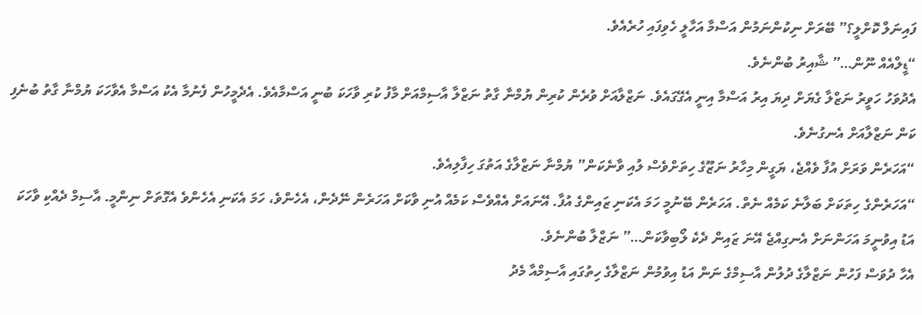ފައިނަލް ކޮށްލީ؟” ބޭރަށް ނިކުންނަމުން އަސްމާ އަހާލީ ހެވިފައި ހުރެއެވެ.
“ޑީލްއެއް ނޫން…” ޝާއިރު ބުންނެވެ.
އެދުވަހު ހަވީރު ނަޒްލާ ގެޔަށް ދިޔަ އިރު އަސްމާ އިނީ އެގޭގައެވެ. ނަޒްލާއަށް ވުރެން ކުރިން ޔުމްނާ ގާތު ނަޒްލާ އާސިމްއަށް މާފު ކުރި ވާހަކަ ބުނީ އަސްމާއެވެ. އެދެމީހުން ފެނުމާ އެކު އަސްމާ އެވާހަކަ ޔުމްނާ ގާތު ބުނެފި ކަން ނަޒްލާއަށް އެނގުނެވެ.
“އަހަރެން ވަރަށް އުފާ ވެއްޖެ، ޔަގީން މިހާރު ނަޒޫގެ ހިތަށްވެސް ލުއި ވާނެކަން” ޔުމްނާ ނަޒްލާގެ އަތުގަ ހިފާލިއެވެ.
“އަހަރެންގެ ހިތަކަށް ބަލާނެ ކަމެއް ނެތް. އަހަރެން ބޭނުމީ ހަމަ އެކަނި ޒައިންގެ އުފާ. އޭނައަށް އެއްވެސް ކަމެއް އުނި ވާކަށް އަހަރެން ނޭދެން، އެހެންވެ، ހަމަ އެކަނި އެހެންވެ އެގޮތަށް ނިންމީ. އާސިމް ދެއްކި ވާހަކަ އަޑު އިވުނީމަ އަހަންނަށް އެނގިއްޖެ އޭނަ ޒައިން ދެކެ ލޯބިވާކަން…” ނަޒްލާ ބުންނެވެ.
އެހާ ދުވަސް ފަހުން ނަޒްލާގެ ދުލުން އާސިމްގެ ނަން އަޑު އިވުމުން ނަޒްލާގެ ހިތުގައި އާސިމްއާ މެދު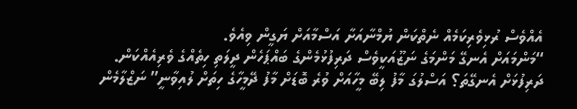އެއްވެސް ރުޅިވެރިކަމެއް ނެތްކަން ޔުމްނާއަށާ އަސްމާއަށް ޔަގީން ވިއެވެ.
“މަންމައަށް އެނގޭ މަންމަގެ ނަޒޫއަކީވެސް ދަރިފުޅުމެންގެ ބައްޕަހެން ދީލަތި ހިތެއްގެ ވެރިއެއްކަން. ދަރިފުޅަށް އެނގޭތަ؟ އަސްލުގަ މާފު ލިބޭ މީހާއަށް ވުރެ ބޮޑަށް މާފު ދޭމީހާގެ ހިތަށް ލުއިވާނީ” ނަޒްލާމެން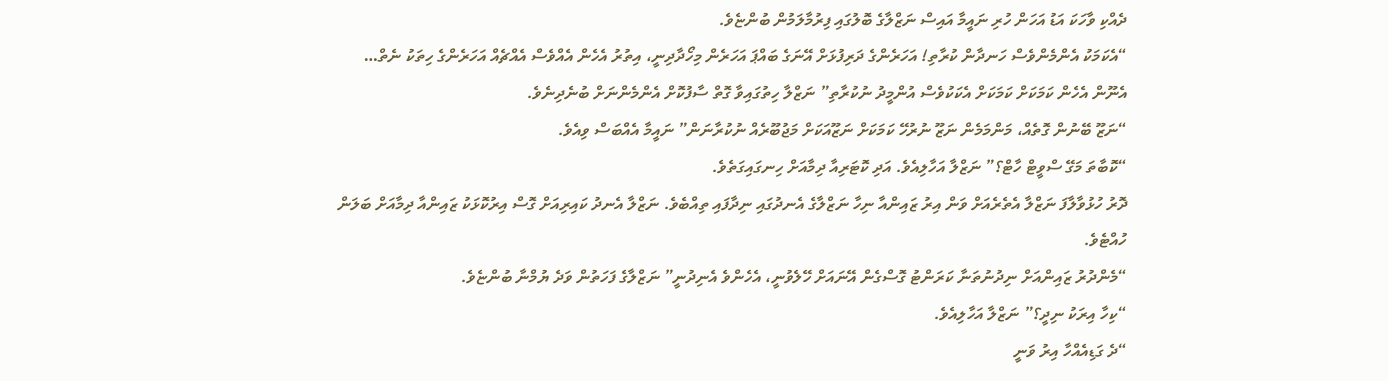ދެއްކި ވާހަކަ އަޑު އަހަން ހުރި ނައީމާ އައިސް ނަޒްލާގެ ބޮލުގައި ފިރުމާލަމުން ބުންޏެވެ.
“އެކަމަކު އެންމެންވެސް ހަނދާން ކުރާތި! އަހަރެންގެ ދަރިފުޅަށް އޭނަގެ ބައްޕަ އަހަރެން މިހޯދާދިނީ، އިތުރު އެހެން އެއްވެސް އެއްޗެއް އަހަރެންގެ ހިތަކު ނެތް… އެނޫން އެހެން ކަމަކަށް ކަމަކަށް އެކަކުވެސް އުންމީދު ނުކުރާތި” ނަޒްލާ ހިތުގައިވާ ގޮތް ސާފުކޮށް އެންމެންނަށް ބުނެދިނެވެ.
“ނަޒޫ ބޭނުން ގޮތެއް، މަންމަމެން ނަޒޫ ނުރުހޭ ކަމަކަށް ނަޒޫއަކަށް މަޖުބޫރެއް ނުކުރާނަން” ނައީމާ އެއްބަސް ވިއެވެ.
“ކޮބާތަ މަގޭ ސްވީޓް ހާޓް؟” ނަޒްލާ އަހާލިއެވެ. އަދި ކޮޓަރިއާ ދިމާއަށް ހިނގައިގަތެވެ.
ދޮރު ހުޅުވާލާފަ ނަޒްލާ އެތެރެއަށް ވަން އިރު ޒައިންއާ ނިހާ ނަޒްލާގެ އެނދުގައި ނިދާފައި ތިއްބެވެ. ނަޒްލާ އެނދު ކައިރިއަށް ގޮސް އިރުކޮޅަކު ޒައިންއާ ދިމާއަށް ބަލަން ހުއްޓެވެ.
“މެންދުރު ޒައިންއަށް ނިދުނުތަނާ ކަރަންޓު ގޮސްގެން އޭނައަށް ހޭލެވުނީ، އެހެންވެ އެނިދުނީ” ނަޒްލާގެ ފަހަތުން ވަދެ ޔުމްނާ ބުންޏެވެ.
“ކިހާ އިރަކު ނިދީ؟” ނަޒްލާ އަހާލިއެވެ.
“ދެ ގަޑިއެއްހާ އިރު ވަނީ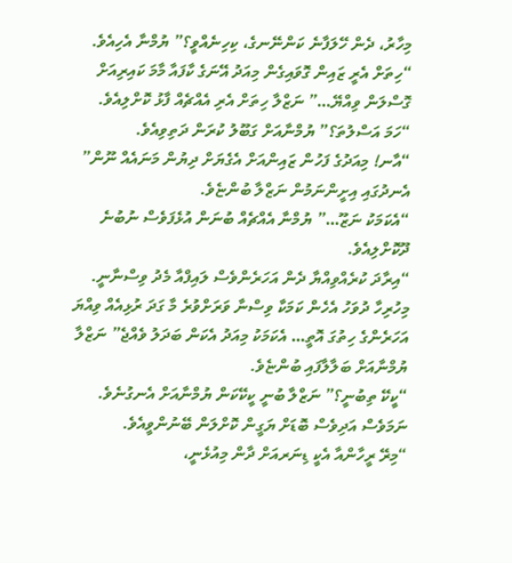މިހާރު، ދެން ހޭލަފާނެ ކަންނޭނގެ، ކިހިނެއްވީ؟” ޔުމްނާ އެހިއެވެ.
“ހިތަށް އެރީ ޒައިން ގޮވައިގެން މިއަދު އޭނަގެ ކާފައާ މާމަ ކައިރިއަށް ގޮސްލަން ވިއްޔޭ…” ނަޒްލާ ހިތަށް އެރި އެއްޗެއް ފާޅު ކޮށްލިއެވެ.
“ހަމަ އަސްލުތަ؟” ޔުމްނާއަށް ގަބޫލު ކުރަން ދަތިވިއެވެ.
“އާނ! މިއަދުގެ ފަހުން ޒައިންއަށް އެގެޔަށް ދިޔުން މަނައެއް ނޫން” އެނދުގައި އިށީންނަމުން ނަޒްލާ ބުންޏެވެ.
“އެކަމަކު ނަޒޫ…” ޔުމްނާ އެއްޗެއް ބުނަން އުޅެފަވެސް ނުބުނެ ދޫކޮށްލިއެވެ.
“އިރާދަ ކުރެއްވިއްޔާ ދެން އަހަރެންވެސް ލައިފްއާ މެދު ވިސްނާނީ. މިހުރިހާ ދުވަހު އެހެން ކަމަކާ ވިސްނާ ވަރަށްވުރެ މާ ގަދަ ރުޅިއެއް ވިއްޔަ އަހަރެންގެ ހިތުގަ އޮތީ… އެކަމަކު މިއަދު އެކަން ބަދަލު ވެއްޖެ” ނަޒްލާ ޔުމްނާއަށް ބަލާލާފައި ބުންޏެވެ.
“ކީކޭ ތިބުނީ؟” ނަޒްލާ ބުނީ ކީކޭކަން ޔުމްނާއަށް އެނގުނެވެ. ނަމަވެސް އަދިވެސް ބޮޑަށް ޔަގީން ކޮށްލަން ބޭނުންވީއެވެ.
“މިރޭ ރީހާންއާ އެކީ ޑިނަރއަށް ދާން މިއުޅެނީ،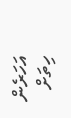އަހަރެން ހިތަށް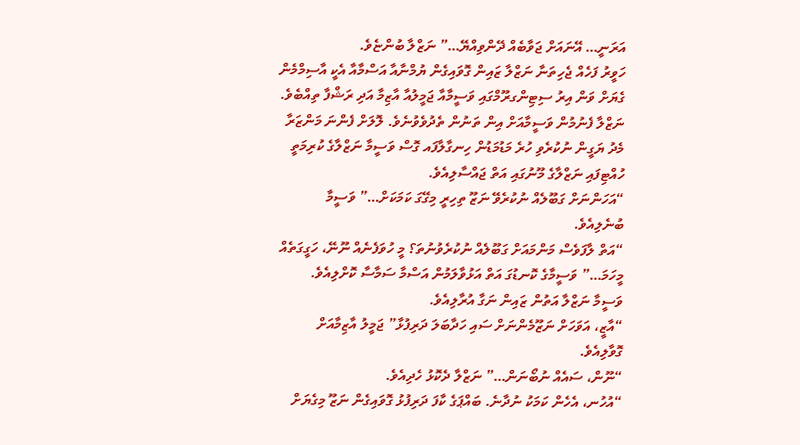އަރަނީ… އޭނައަށް ޖަވާބެއް ދޭންވިއްޔޭ…” ނަޒްލާ ބުންޏެވެ.
ހަވީރު ފަހެއް ޖެހިތަނާ ނަޒްލާ ޒައިން ގޮވައިގެން ޔުމްނާއާ އަސްމާއާ އެކީ އާސިމްމެން ގެޔަށް ވަން އިރު ސިޓިންގރޫމްގައި ވަސީމާއާ ޖަމީލުއާ އާޒިމާ އަދި ރަޝްފާ ތިއްބެވެ. ނަޒްލާ ފެނުމުން ވަސީމާއަށް އިން ތަނުން ތެދުވެވުނެވެ. ލޮލަށް ފެންނަ މަންޒަރާ މެދު ޔަގީން ނުކުރެވި ހުރެ މަޑުމަޑުން ހިނގާލާފައ ގޮސް ވަސީމާ ނަޒްލާގެ ކުރިމަތީ ހުއްޓިފައި ނަޒްލާގެ މޫނުގައި އަތް ޖައްސާލިއެވެ.
“އަހަންނަށް ގަބޫލެއް ނުކުރެވޭ ނަޒޫ ތިހިރީ މިގޭގަ ކަމަކަށް…” ވަސީމާ ބުނެލިއެވެ.
“އަތް ލާފަވެސް މަންމައަށް ގަބޫލެއް ނުކުރެވުނުތަ؟ މީ ހުވަފެނެއް ނޫނޭ، ހަގީގަތެއް މީހަމަ…” ވަސީމާގެ ކޮނޑުގަ އަތް އަޅުވާލަމުން އަސްމާ ސަމާސާ ކޮށްލިއެވެ.
ވަސީމާ ނަޒްލާ އަތުން ޒައިން ނަގާ އުރާލިއެވެ.
“އާޒީ، އަވަހަށް ނަޒޫމެންނަށް ސައި ހަދާބަލަ ދަރިފުޅާ” ޖަމީލު އާޒިމާއަށް ގޮވާލިއެވެ.
“ނޫން، ސައެއް ނުބޯނަން…” ނަޒްލާ ދެކޮޅު ހެދިއެވެ.
“އުހުނ، އެހެން ކަމަކު ނުދާނެ. ބައްޕަގެ ކާފަ ދަރިފުޅު ގޮވައިގެން ނަޒޫ މިގެޔަށް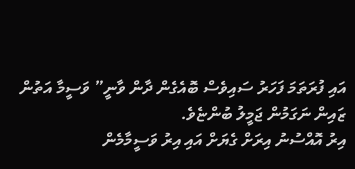އައި ފުރަތަމަ ފަހަރު ސައިވެސް ބޮއެގެން ދާން ވާނީ” ވަސީމާ އަތުން ޒައިން ނަގަމުން ޖަމީލު ބުންޏެވެ.
އިރު އޮއްސުނު އިރަށް ގެޔަށް އައި އިރު ވަސީމާމެން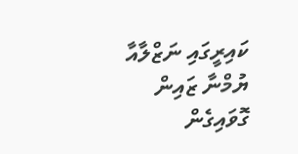ކައިރީގައި ނަޒްލާއާ ޔުމްނާ ޒައިން ގޮވައިގެން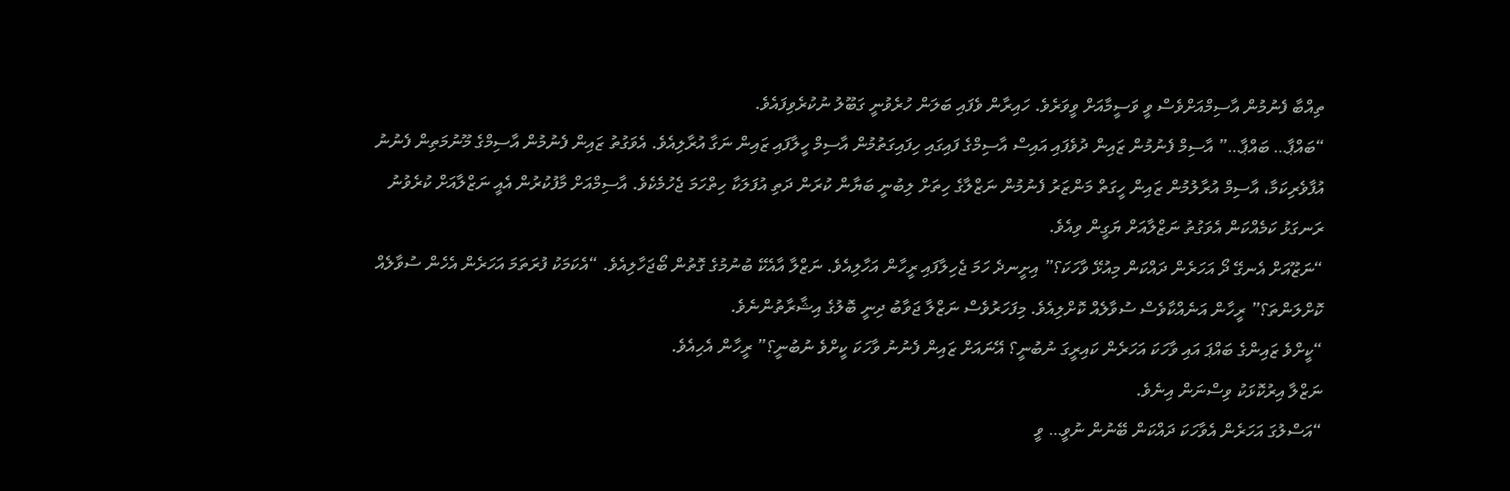ތިއްބާ ފެނުމުން އާސިމްއަށްވެސް ވީ ވަސީމާއަށް ވީވަރެވެ. ހައިރާން ވެފައި ބަލަން ހުރެވުނީ ގަބޫލު ނުކުރެވިފައެވެ.
“ބައްޕާ… ބައްޕާ…” އާސިމް ފެނުމުން ޒައިން ދުވެފައި އައިސް އާސިމްގެ ފައިގައި ހިފައިގަތުމުން އާސިމް ހީލާފައި ޒައިން ނަގާ އުރާލިއެވެ. އެވަގުތު ޒައިން ފެނުމުން އާސިމްގެ މޫނުމަތިން ފެނުނު އުފާވެރިކަމާ، އާސިމް އުރާލުމުން ޒައިން ހީގަތް މަންޒަރު ފެނުމުން ނަޒްލާގެ ހިތަށް ލިބުނީ ބަޔާން ކުރަން ދަތި އުފަލަކާ ހިތްހަމަ ޖެހުމެކެވެ. އާސިމްއަށް މާފުކުރުން އެއީ ނަޒްލާއަށް ކުރެވުނު ރަނގަޅު ކަމެއްކަން އެވަގުތު ނަޒްލާއަށް ޔަގީން ވިއެވެ.
“ނަޒޫއަށް އެނގޭ ދޯ އަހަރެން ދައްކަން މިއުޅޭ ވާހަކަ؟” އިށީނދެ ހަމަ ޖެހިލާފައި ރީހާން އަހާލިއެވެ. ނަޒްލާ އާއެކޭ ބުނުމުގެ ގޮތުން ބޯޖަހާލިއެވެ. “އެކަމަކު ފުރަތަމަ އަހަރެން އެހެން ސުވާލެއް ކޮށްލަންތަ؟” ރީހާން އަނެއްކާވެސް ސުވާލެއް ކޮށްލިއެވެ. މިފަހަރުވެސް ނަޒްލާ ޖަވާބު ދިނީ ބޮލުގެ އިޝާރާތުންނެވެ.
“ކީށްވެ ޒައިންގެ ބައްޕަ އައި ވާހަކަ އަހަރެން ކައިރީގަ ނުބުނީ؟ އޭނައަށް ޒައިން ފެނުނު ވާހަކަ ކީށްވެ ނުބުނީ؟” ރީހާން އެހިއެވެ.
ނަޒްލާ އިރުކޮޅަކު ވިސްނަން އިނެވެ.
“އަސްލުގަ އަހަރެން އެވާހަކަ ދައްކަން ބޭނުން ނުވީ… ވީ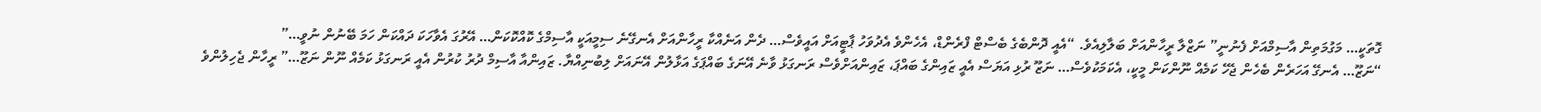ގޮތަކީ… މަގުމަތިން އާސިމްއަށް ފެނުނީ” ނަޒްލާ ރީހާންއަށް ބަލާލިއެވެ. “އެއީ ދޮންބެގެ ބެސްޓް ފްރެންޑް، އެހެންވެ އެދުވަހު ޕާޓީއަށް އައީވެސް… ދެން އަނެއްކާ ރީހާންއަށް އެނގޭނެ ސިމީއަކީ އާސިމްގެ ކޮއްކޮކަން… އޭރުގަ އެވާހަކަ ދައްކަން ހަމަ ބޭނުން ނުވީ…”
“ނަޒޫ… އެނގޭ އަހަރެން ބެހެން ޖެހޭ ކަމެއް ނޫންކަން މީކީ، އެކަމަކުވެސް… ނަޒޫ ރުޅި އަޔަސް އެއީ ޒައިންގެ ބައްޕަ، ޒައިންއަށްވެސް ރަނގަޅު ވާނެ އޭނަގެ ބައްޕަގެ އަޅާލުން އޭނައަށް ލިބުނިއްޔާ. ޒައިންއާ އާސިމް ދުރު ކުރުން އެއީ ރަނގަޅު ކަމެއް ނޫން ނަޒޫ…” ރީހާން ޖެހިލުންވެ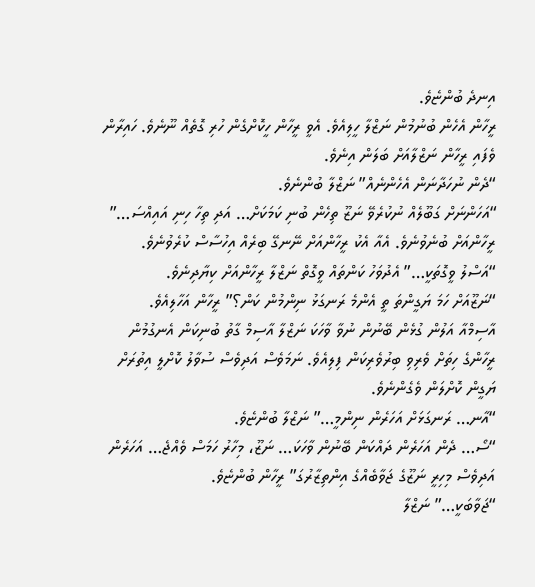އިނދެ ބުންޏެވެ.
ރީހާން އެހެން ބުނުމުން ނަޒްލާ ހީލިއެވެ. އެވީ ރީހާން ހީކޮށްގެން ހުރި ގޮތެއް ނޫނެވެ. ހައިރާން ވެފައި ރީހާން ނަޒްލާއަށް ބަލަން އިނެވެ.
“ދެން ނުހަދާނަން އެހެންނެއް” ނަޒްލާ ބުންނެވެ.
“އަހަންނަށް ގަބޫލެއް ނުކުރެވޭ ނަޒޫ ތިހެން ބުނި ކަމަކަށް… އަދި ތިހާ ހިނި އައިއްސަ…” ރީހާންއަށް ބުނެވުނެވެ. އެއާ އެކު ރީހާންއަށް ނޭނގޭ ބިރެއް އިހުސާސް ކުރެވުނެވެ.
“އަސްލު ވީގޮތަކީ…” އެދުވަހު ކަންތައް ވީގޮތް ނަޒްލާ ރީހާންއަށް ކިޔާދިނެވެ.
“ނަޒޫއަށް ހަމަ ޔަގީންތަ ތީ އެންމެ ރަނގަޅު ނިންމުން ކަން؟” ރީހާން އަހާލިއެވެ.
އާސިމްއާ އަލުން ގުޅެން ބޭނުން ނުވާ ވާހަކަ ނަޒްލާ އާސިމް ގާތު ބުނިކަން އެނގުމުން ރީހާންގެ ހިތަށް ވެރިވި ބިރުވެރިކަން ފިލިއެވެ. ނަމަވެސް އަދިވެސް ސުވާލު ކޮށްލީ އިތުރަށް ޔަގީން ކޮށްލަން ވެގެންނެވެ.
“އާނ… ރަނގަޅަށް އަހަރެން ނިންމީ…” ނަޒްލާ ބުންޏެވެ.
“ސޯ… ދެން އަހަރެން ދައްކަން ބޭނުން ވާހަކަ… ނަޒޫ، މިހާރު ހަމަސް ވެއްޖެ… އަހަރެން އަދިވެސް މިހިރީ ނަޒޫގެ ޖަވާބެއްގެ އިންތިޒާރުގަ” ރީހާން ބުންޏެވެ.
“ޖަވާބަކީ…” ނަޒްލާ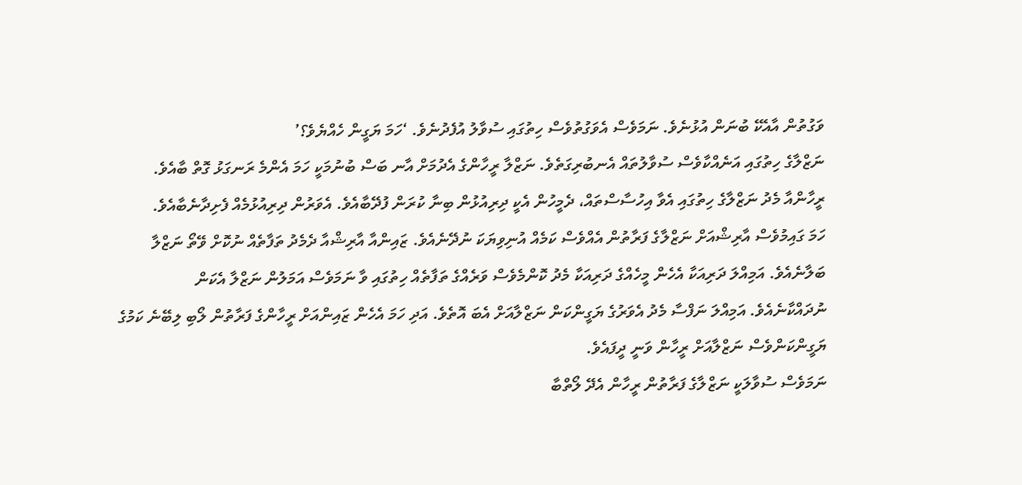ވަގުތުން އާއެކޭ ބުނަން އުޅުނެވެ. ނަމަވެސް އެވަގުތުވެސް ހިތުގައި ސުވާލު އުފެދުނެވެ. ‘ހަމަ ޔަގީން ހެއްޔެވެ؟’
ނަޒްލާގެ ހިތުގައި އަނެއްކާވެސް ސުވާލުތައް އެނބުރިގަތެވެ. ނަޒްލާ ރީހާންގެ އެދުމަށް އާނ ބަސް ބުނުމަކީ ހަމަ އެންމެ ރަނގަޅު ގޮތް ބާއެވެ. ރީހާންއާ މެދު ނަޒްލާގެ ހިތުގައި އެވާ އިހުސާސްތައް، ދެމީހުން އެކީ ދިރިއުޅުން ބިނާ ކުރަން ފުދޭބާއެވެ. އެވަރުން ދިރިއުޅުމެއް ފެށިދާނެބާއެވެ.
ހަމަ ގައިމުވެސް އާރިޝްއަށް ނަޒްލާގެ ފަރާތުން އެއްވެސް ކަމެއް އުނިވިޔަކަ ނުދޭނެއެވެ. ޒައިންއާ އާރިޝްއާ ދެމެދު ތަފާތެއް ނުކޮށް ވޭތޯ ނަޒްލާ ބަލާނެއެވެ. އަމިއްލަ ދަރިއަކާ އެހެން މީހެއްގެ ދަރިއަކާ މެދު ކޮންމެވެސް ވަރެއްގެ ތަފާތެއް ހިތުގައި ވާ ނަމަވެސް އަމަލުން ނަޒްލާ އެކަން ނުދައްކާނެއެވެ. އަމިއްލަ ނަފްސާ މެދު އެވަރުގެ ޔަގީންކަން ނަޒްލާއަށް އެބަ އޮތެވެ. އަދި ހަމަ އެހެން ޒައިންއަށް ރީހާންގެ ފަރާތުން ލޯބި ލިބޭނެ ކަމުގެ ޔަގީންކަންވެސް ނަޒްލާއަށް ރީހާން ވަނީ ދީފައެވެ.
ނަމަވެސް ސުވާލަކީ ނަޒްލާގެ ފަރާތުން ރީހާން އެދޭ ލޯތްބާ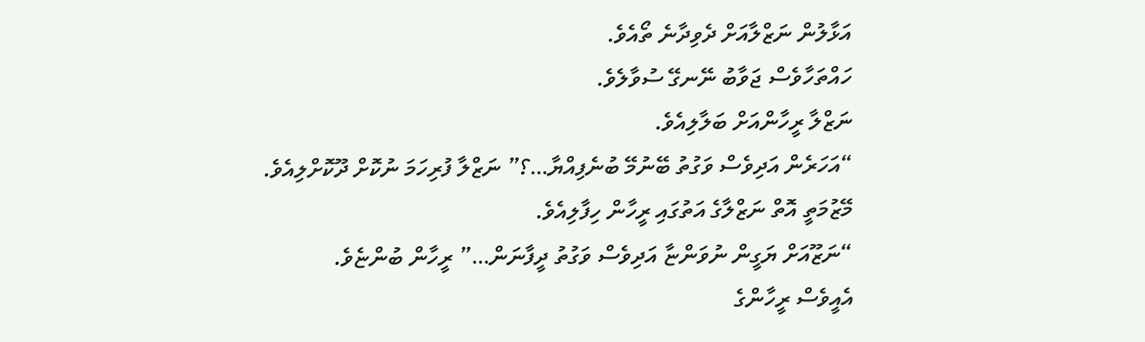އަޅާލުން ނަޒްލާއަށް ދެވިދާނެ ތޯއެވެ.
ހައްތަހާވެސް ޖަވާބު ނޭނގޭ ސުވާލެވެ.
ނަޒްލާ ރީހާންއަށް ބަލާލިއެވެ.
“އަހަރެން އަދިވެސް ވަގުތު ބޭނުމޭ ބުނެފިއްޔާ…؟” ނަޒްލާ ފުރިހަމަ ނުކޮށް ދޫކޮށްލިއެވެ.
މޭޒުމަތީ އޮތް ނަޒްލާގެ އަތުގައި ރީހާން ހިފާލިއެވެ.
“ނަޒޫއަށް ޔަގީން ނުވަންޏާ އަދިވެސް ވަގުތު ދީފާނަން…” ރީހާން ބުންޏެވެ.
އެއީވެސް ރީހާންގެ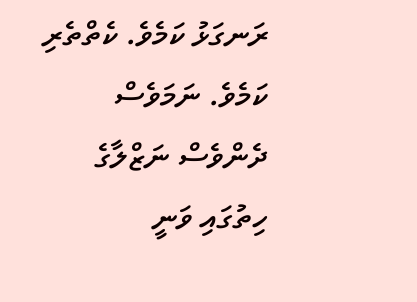ރަނގަޅު ކަމެވެ. ކެތްތެރި ކަމެވެ. ނަމަވެސް ދެންވެސް ނަޒްލާގެ ހިތުގައި ވަނީ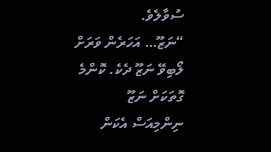ސުވާލެވެ.
“ނަޒޫ… އަހަރެން ވަރަށް ލޯބިވޭ ނަޒޫ ދެކެ. ކޮންމެ ގޮތަކަށް ނަޒޫ ނިންމިއަސް އެކަން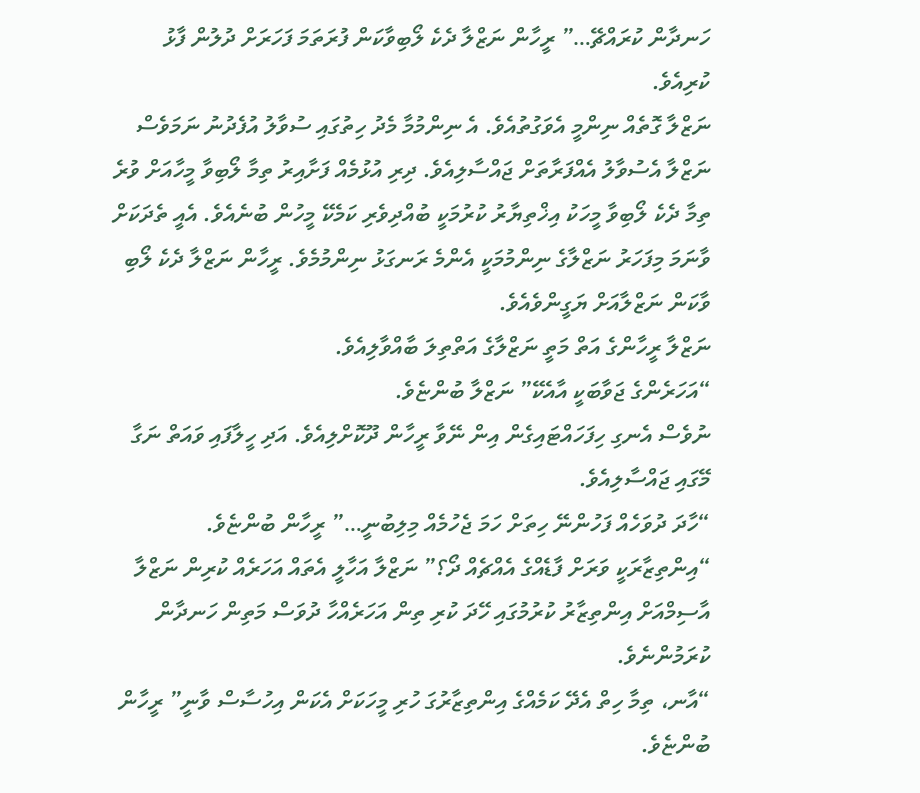ހަނދާން ކުރައްޗޭ…” ރީހާން ނަޒްލާ ދެކެ ލޯބިވާކަން ފުރަތަމަ ފަހަރަށް ދުލުން ފާޅު ކުރިއެވެ.
ނަޒްލާ ގޮތެއް ނިންމީ އެވަގުތުއެވެ. އެ ނިންމުމާ މެދު ހިތުގައި ސުވާލު އުފެދުނު ނަމަވެސް ނަޒްލާ އެސުވާލު އެއްފަރާތަށް ޖައްސާލިއެވެ. ދިރި އުޅުމެއް ފަށާއިރު ތިމާ ލޯބިވާ މީހާއަށް ވުރެ ތިމާ ދެކެ ލޯބިވާ މީހަކު އިޚްތިޔާރު ކުރުމަކީ ބުއްދިވެރި ކަމެކޭ މީހުން ބުނެއެވެ. އެއީ ތެދަކަށް ވާނަމަ މިފަހަރު ނަޒްލާގެ ނިންމުމަކީ އެންމެ ރަނގަޅު ނިންމުމެވެ. ރީހާން ނަޒްލާ ދެކެ ލޯބި ވާކަން ނަޒްލާއަށް ޔަގީންވެއެވެ.
ނަޒްލާ ރީހާންގެ އަތް މަތީ ނަޒްލާގެ އަތްތިލަ ބާއްވާލިއެވެ.
“އަހަރެންގެ ޖަވާބަކީ އާއެކޭ” ނަޒްލާ ބުންޏެވެ.
ނުވެސް އެނގި ހިފަހައްޓައިގެން އިން ނޭވާ ރީހާން ދޫކޮށްލިއެވެ. އަދި ހީލާފައި ވައަތް ނަގާ މޭގައި ޖައްސާލިއެވެ.
“ހާދަ ދުވަހެއް ފަހުންނޭ ހިތަށް ހަމަ ޖެހުމެއް މިލިބުނީ…” ރީހާން ބުންޏެވެ.
“އިންތިޒާރަކީ ވަރަށް ފާޑެއްގެ އެއްޗެއް ދޯ؟” ނަޒްލާ އަހާލީ އެތައް އަހަރެއް ކުރިން ނަޒްލާ އާސިމްއަށް އިންތިޒާރު ކުރުމުގައި ހޭދަ ކުރި ތިން އަހަރެއްހާ ދުވަސް މަތިން ހަނދާން ކުރަމުންނެވެ.
“އާނ، ތިމާ ހިތް އެދޭ ކަމެއްގެ އިންތިޒާރުގަ ހުރި މީހަކަށް އެކަން އިހުސާސް ވާނީ” ރީހާން ބުންޏެވެ.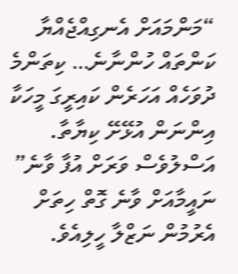“މަންމައަށް އެނގިއްޖެއްޔާ ކަންތައް ހުންނާނެ… ކިތަންމެ ދުވަހެއް އަހަރެން ކައިރީގަ މީހަކާ އިންނަން އުޅޭށޭ ކިޔާތާ. އަސްލުވެސް ވަރަށް އުފާ ވާނެ” ނައީމާއަށް ވާނެ ގޮތް ހިތަށް އެރުމުން ނަޒްލާ ހީލިއެވެ.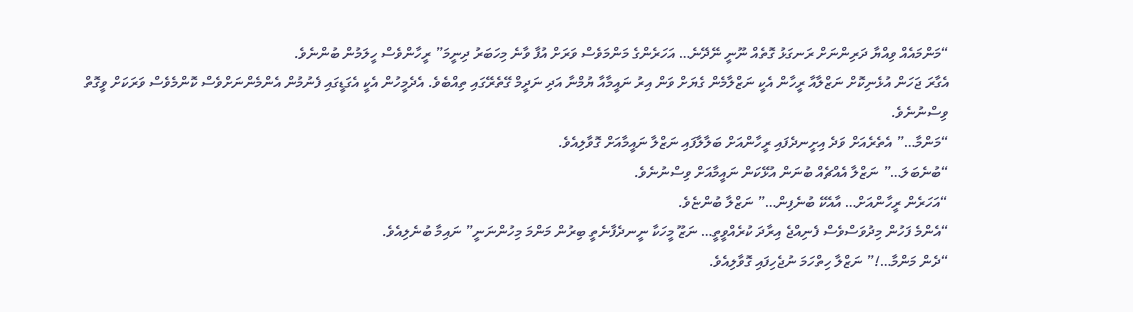“މަންމައެއް ވިއްޔާ ދަރިންނަށް ރަނގަޅު ގޮތެއް ނޫނީ ނޭދޭނެ… އަހަރެންގެ މަންމަވެސް ވަރަށް އުފާ ވާނެ މިހަބަރު ދިނީމަ” ރީހާންވެސް ހީލަމުން ބުންނެވެ.
އެގާރަ ޖަހަން އުޅެނިކޮށް ނަޒްލާއާ ރީހާން އެކީ ނަޒްލާމެން ގެޔަށް ވަން އިރު ނައީމާއާ ޔުމްނާ އަދި ނަދީމް ގޭތެރޭގައި ތިއްބެވެ. އެދެމީހުން އެކީ އެގަޑީގައި ފެނުމުން އެންމެންނަށްވެސް ކޮންމެވެސް ވަރަކަށް ވީގޮތް ވިސްނުނެވެ.
“މަންމާ…” އެތެރެއަށް ވަދެ އިށީނދެފައި ރީހާންއަށް ބަލާލާފައި ނަޒްލާ ނައީމާއަށް ގޮވާލިއެވެ.
“ބުނެބަލަ…” ނަޒްލާ އެއްޗެއް ބުނަން އުޅޭކަން ނައީމާއަށް ވިސްނުނެވެ.
“އަހަރެން ރީހާންއަށް… އާއެކޭ ބުނެފިން…” ނަޒްލާ ބުންޏެވެ.
“އެންމެ ފަހުން މިދުވަސްވެސް ފެނިއްޖެ އިރާދަ ކުރެއްވީތީ… ނަޒޫ މީހަކާ ނީނދެފާނެތީ ބިރުން މަންމަ މިހުންނަނީ” ނައިމާ ބުނެލިއެވެ.
“ދެން މަންމާ…!” ނަޒްލާ ހިތްހަމަ ނުޖެހިފައި ގޮވާލިއެވެ.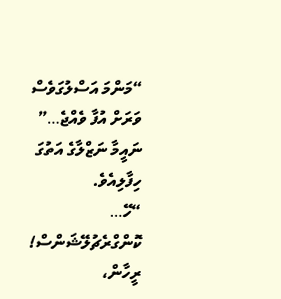“މަންމަ އަސްލުގަވެސް ވަރަށް އުފާ ވެއްޖެ…” ނައީމާ ނަޒްލާގެ އަތުގަ ހިފާލިއެވެ.
“ހޭ… ކޮންގްރެޗުލޭޝަންސް! ރީހާން،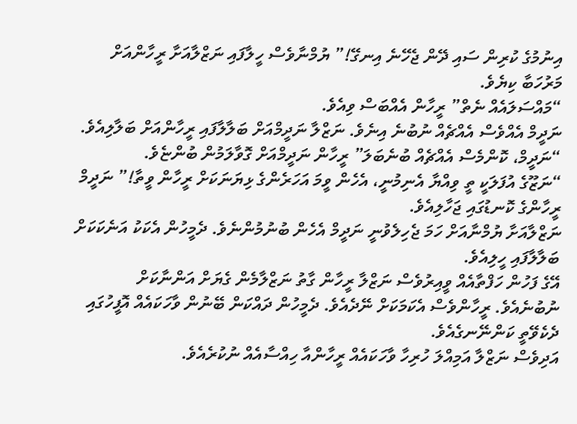އިނުމުގެ ކުރިން ސައި ދޭން ޖެހޭނެ އިނގޭ!” ޔުމްނާވެސް ހީލާފައި ނަޒްލާއަށާ ރީހާންއަށް މަރުހަބާ ކިޔެވެ.
“މައްސަލައެއް ނެތް” ރީހާން އެއްބަސް ވިއެވެ.
ނަދީމް އެއްވެސް އެއްޗެއް ނުބުނެ އިނެވެ. ނަޒްލާ ނަދީމްއަށް ބަލާލާފައި ރީހާންއަށް ބަލާލިއެވެ.
“ނަދީމް، ކޮންމެސް އެއްޗެއް ބުނެބަލަ” ރީހާން ނަދީމްއަށް ގޮވާލަމުން ބުންޏެވެ.
“ނަޒޫގެ އުފަލަކީ ތީ ވިއްޔާ އެނިމުނީ، އެހެން ވީމަ އަހަރެންގެ ޅިޔަނަކަށް ރީހާން ވީތާ!” ނަދީމް ރީހާންގެ ކޮނޑުގައި ޖަހާލިއެވެ.
ނަޒްލާއަށާ ޔުމްނާއަށް ހަމަ ޖެހިލެވުނީ ނަދީމް އެހެން ބުނުމުންނެވެ. ދެމީހުން އެކަކު އަނެކަކަށް ބަލާލާފައި ހީލިއެވެ.
އޭގެ ފަހުން ހަފްތާއެއް ވީއިރުވެސް ނަޒްލާ ރީހާން ގާތު ނަޒްލާމެން ގެޔަށް އަންނާކަށް ނުބުނެއެވެ. ރީހާންވެސް އެކަމަކަށް ނޭދެއެވެ. ދެމީހުން ދައްކަން ބޭނުން ވާހަކައެއް އޮފީހުގައި ދެކެވޭތީ ކަންނޭނގެއެވެ.
އަދިވެސް ނަޒްލާ އަމިއްލަ ހުރިހާ ވާހަކައެއް ރީހާންއާ ހިއްސާއެއް ނުކުރެއެވެ.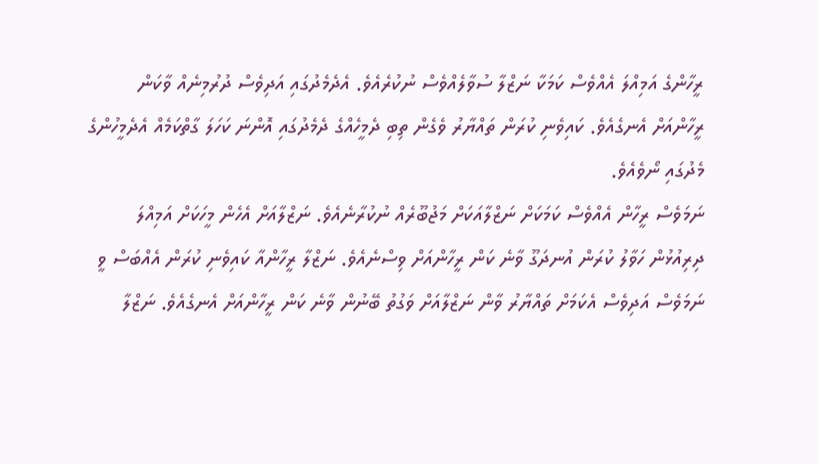ރީހާންގެ އަމިއްލަ އެއްވެސް ކަމަކާ ނަޒްލާ ސުވާލެއްވެސް ނުކުރެއެވެ. އެދެމެދުގައި އަދިވެސް ދުރުމިނެއް ވާކަން ރީހާންއަށް އެނގެއެވެ. ކައިވެނި ކުރަން ތައްޔާރު ވެގެން ތިބި ދެމީހެއްގެ ދެމެދުގައި އޮންނަ ކަހަލަ ގާތްކަމެއް އެދެމީހުންގެ މެދުގައި ނޯވެއެވެ.
ނަމަވެސް ރީހާން އެއްވެސް ކަމަކަށް ނަޒްލާއަކަށް މަޖުބޫރެއް ނުކުރާނެއެވެ. ނަޒްލާއަށް އެހެން މީހަކަށް އަމިއްލަ ދިރިއުޅުން ހަވާލު ކުރަން އުނދަގޫ ވާނެ ކަން ރީހާންއަށް ވިސްނެއެވެ. ނަޒްލާ ރީހާންއާ ކައިވެނި ކުރަން އެއްބަސް ވީ ނަމަވެސް އަދިވެސް އެކަމަށް ތައްޔާރު ވާން ނަޒްލާއަށް ވަގުތު ބޭނުން ވާނެ ކަން ރީހާންއަށް އެނގެއެވެ. ނަޒްލާ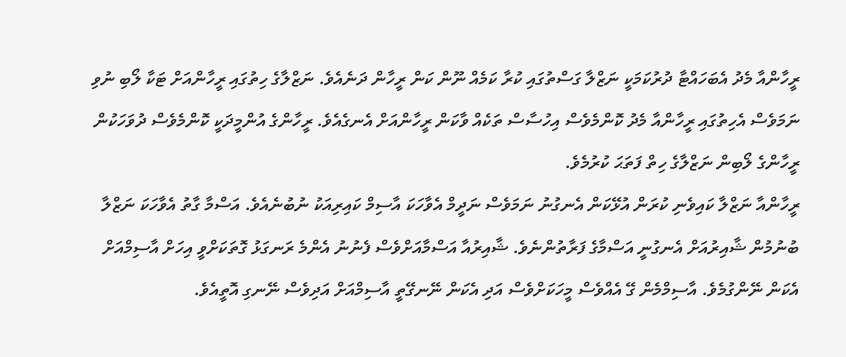ރީހާންއާ މެދު އެބަހައްޓާ ދުރުކަމަކީ ނަޒްލާ ގަސްތުގައި ކުރާ ކަމެއް ނޫން ކަން ރީހާން ދަނެއެވެ. ނަޒްލާގެ ހިތުގައި ރީހާންއަށް ޓަކާ ލޯބި ނުވި ނަމަވެސް އެހިތުގައި ރީހާންއާ މެދު ކޮންމެވެސް އިހުސާސް ތަކެއް ވާކަން ރީހާންއަށް އެނގެއެވެ. ރީހާންގެ އުންމީދަކީ ކޮންމެވެސް ދުވަހަކުން ރީހާންގެ ލޯބިން ނަޒްލާގެ ހިތް ފަތަޙަ ކުރުމެވެ.
ރީހާންއާ ނަޒްލާ ކައިވެނި ކުރަން އުޅޭކަން އެނގުނު ނަމަވެސް ނަދީމް އެވާހަކަ އާސިމް ކައިރިއަކު ނުބުނެއެވެ. އަސްމާ ގާތު އެވާހަކަ ނަޒްލާ ބުނުމުން ޝާއިރުއަށް އެނގުނީ އަސްމާގެ ފަރާތުންނެވެ. ޝާއިރުއާ އަސްމާއަށްވެސް ފެނުނު އެންމެ ރަނގަޅު ގޮތަކަށްވީ އިހަށް އާސިމްއަށް އެކަން ނޭންގުމެވެ. އާސިމްމެން ގޭ އެއްވެސް މީހަކަށްވެސް އަދި އެކަން ނޭނގޭތީ އާސިމްއަށް އަދިވެސް ނޭނގި އޮތީއެވެ.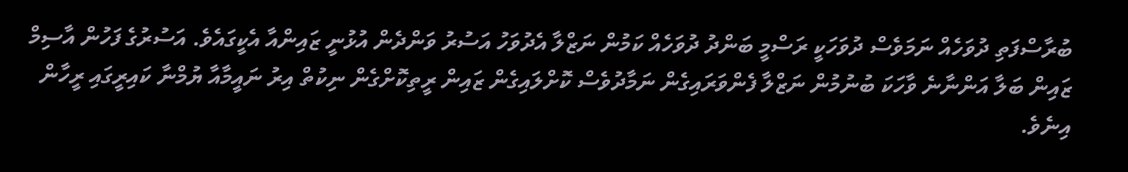ބުރާސްފަތި ދުވަހެއް ނަމަވެސް ދުވަހަކީ ރަސްމީ ބަންދު ދުވަހެއް ކަމުން ނަޒްލާ އެދުވަހު އަސުރު ވަންދެން އުޅުނީ ޒައިންއާ އެކީގައެވެ. އަސުރުގެ ފަހުން އާސިމް ޒައިން ބަލާ އަންނާނެ ވާހަކަ ބުނުމުން ނަޒްލާ ފެންވަރައިގެން ނަމާދުވެސް ކޮށްލައިގެން ޒައިން ރީތިކޮށްގެން ނިކުތް އިރު ނައީމާއާ ޔުމްނާ ކައިރީގައި ރީހާން އިނެވެ.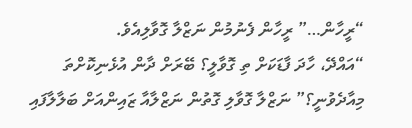“ރީހާން…” ރީހާން ފެނުމުން ނަޒްލާ ގޮވާލިއެވެ.
“އައްދޭ، ހާދަ ފާޑަކަށް ތި ގޮވާލީ؟ ބޭރަށް ދާން އުޅެނިކޮށްތަ މިއާދެވުނީ؟” ނަޒްލާ ގޮވާލި ގޮތުން ނަޒްލާއާ ޒައިންއަށް ބަލާލާފައި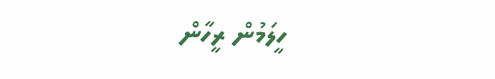ހީލަމުން ރީހާން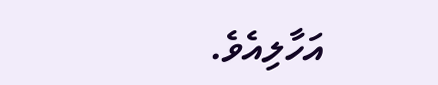އަހާލިއެވެ.